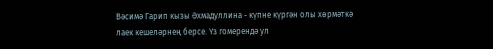Вәсимә Гарип кызы Әхмадуллина - күпне күргән олы хөрмәткә лаек кешеләрнең берсе. Үз гомерендә ул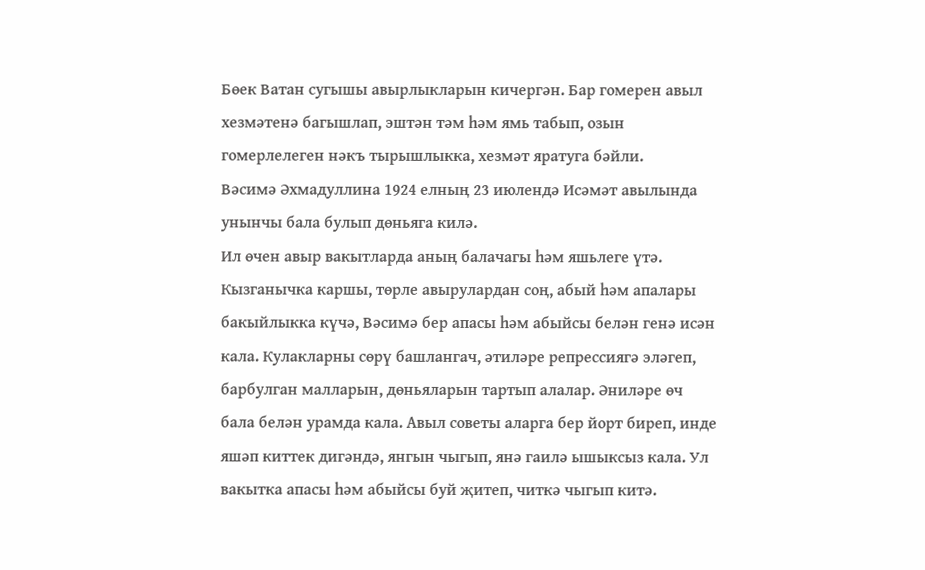Бөек Ватан сугышы авырлыкларын кичергән. Бар гомерен авыл хезмәтенә багышлап, эштән тәм һәм ямь табып, озын гомерлелеген нәкъ тырышлыкка, хезмәт яратуга бәйли.
Вәсимә Әхмадуллина 1924 елның 23 июлендә Исәмәт авылында унынчы бала булып дөньяга килә.
Ил өчен авыр вакытларда аның балачагы һәм яшьлеге үтә. Кызганычка каршы, төрле авырулардан соң, абый һәм апалары бакыйлыкка күчә, Вәсимә бер апасы һәм абыйсы белән генә исән кала. Кулакларны сөрү башлангач, әтиләре репрессиягә эләгеп, барбулган малларын, дөньяларын тартып алалар. Әниләре өч бала белән урамда кала. Авыл советы аларга бер йорт биреп, инде яшәп киттек дигәндә, янгын чыгып, янә гаилә ышыксыз кала. Ул вакытка апасы һәм абыйсы буй җитеп, читкә чыгып китә.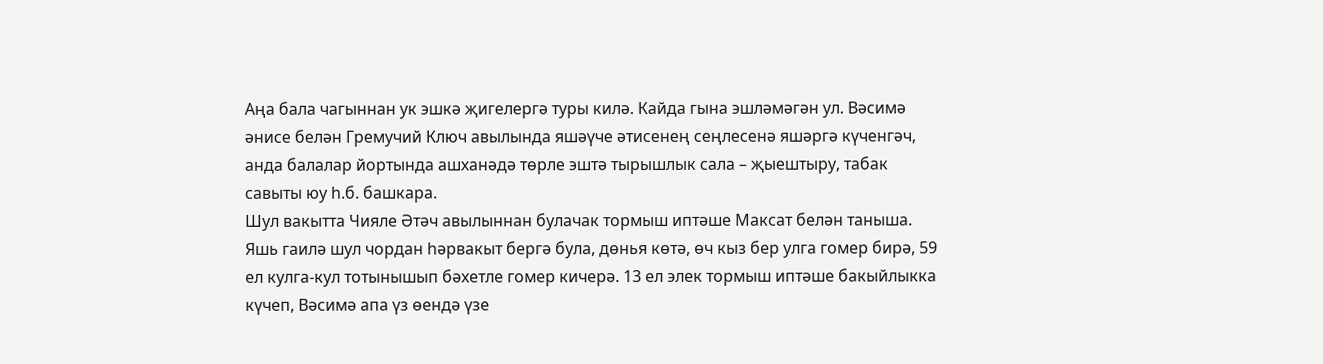Аңа бала чагыннан ук эшкә җигелергә туры килә. Кайда гына эшләмәгән ул. Вәсимә әнисе белән Гремучий Ключ авылында яшәүче әтисенең сеңлесенә яшәргә күченгәч, анда балалар йортында ашханәдә төрле эштә тырышлык сала – җыештыру, табак савыты юу һ.б. башкара.
Шул вакытта Чияле Әтәч авылыннан булачак тормыш иптәше Максат белән таныша. Яшь гаилә шул чордан һәрвакыт бергә була, дөнья көтә, өч кыз бер улга гомер бирә, 59 ел кулга-кул тотынышып бәхетле гомер кичерә. 13 ел элек тормыш иптәше бакыйлыкка күчеп, Вәсимә апа үз өендә үзе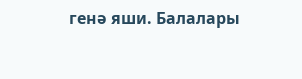генә яши. Балалары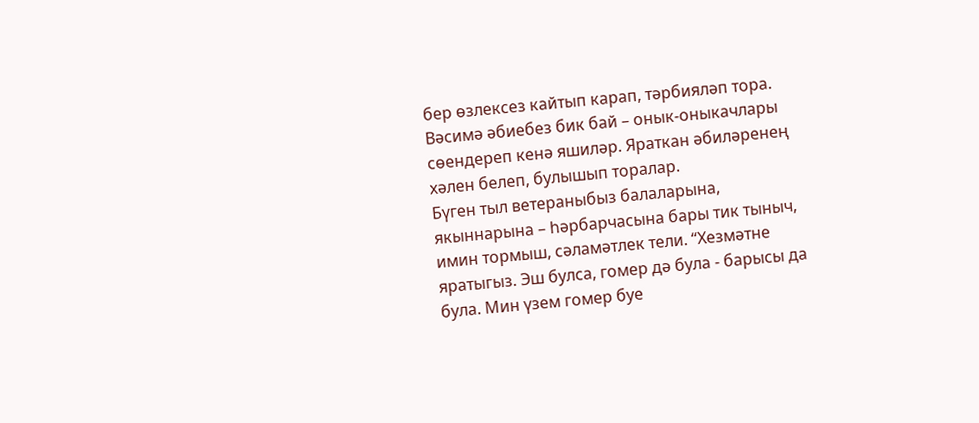бер өзлексез кайтып карап, тәрбияләп тора.
Вәсимә әбиебез бик бай – онык-оныкачлары сөендереп кенә яшиләр. Яраткан әбиләренең хәлен белеп, булышып торалар.
Бүген тыл ветераныбыз балаларына, якыннарына – һәрбарчасына бары тик тыныч, имин тормыш, сәламәтлек тели. “Хезмәтне яратыгыз. Эш булса, гомер дә була - барысы да була. Мин үзем гомер буе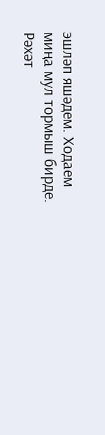эшләп яшәдем. Ходаем миңа мул тормыш бирде. Рәхәт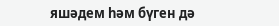яшәдем һәм бүген дә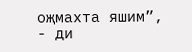оҗмахта яшим”, - ди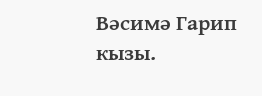Вәсимә Гарип кызы.